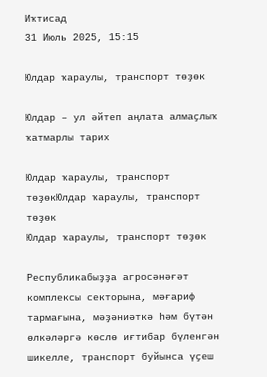Иҡтисад
31 Июль 2025, 15:15

Юлдар ҡараулы, транспорт төҙөк

Юлдар – ул әйтеп аңлата алмаҫлыҡ ҡатмарлы тарих

Юлдар ҡараулы, транспорт төҙөкЮлдар ҡараулы, транспорт төҙөк
Юлдар ҡараулы, транспорт төҙөк

Республикабыҙҙа агросәнәғәт комплексы секторына, мәғариф тармағына, мәҙәниәткә һәм бүтән өлкәләргә көслө иғтибар бүленгән шикелле, транспорт буйынса үҫеш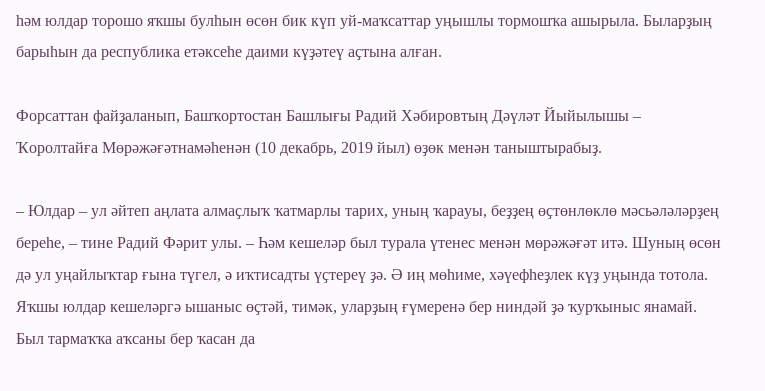һәм юлдар торошо яҡшы булһын өсөн бик күп уй-маҡсаттар уңышлы тормошҡа ашырыла. Быларҙың барыһын да республика етәксеһе даими күҙәтеү аҫтына алған.

Форсаттан файҙаланып, Башҡортостан Башлығы Радий Хәбировтың Дәүләт Йыйылышы – Ҡоролтайға Мөрәжәғәтнамәһенән (10 декабрь, 2019 йыл) өҙөк менән таныштырабыҙ.

– Юлдар – ул әйтеп аңлата алмаҫлыҡ ҡатмарлы тарих, уның ҡарауы, беҙҙең өҫтөнлөклө мәсьәләләрҙең береһе, – тине Радий Фәрит улы. – Һәм кешеләр был турала үтенес менән мөрәжәғәт итә. Шуның өсөн дә ул уңайлыҡтар ғына түгел, ә иҡтисадты үҫтереү ҙә. Ә иң мөһиме, хәүефһеҙлек күҙ уңында тотола. Яҡшы юлдар кешеләргә ышаныс өҫтәй, тимәк, уларҙың ғүмеренә бер ниндәй ҙә ҡурҡыныс янамай. Был тармаҡҡа аҡсаны бер ҡасан да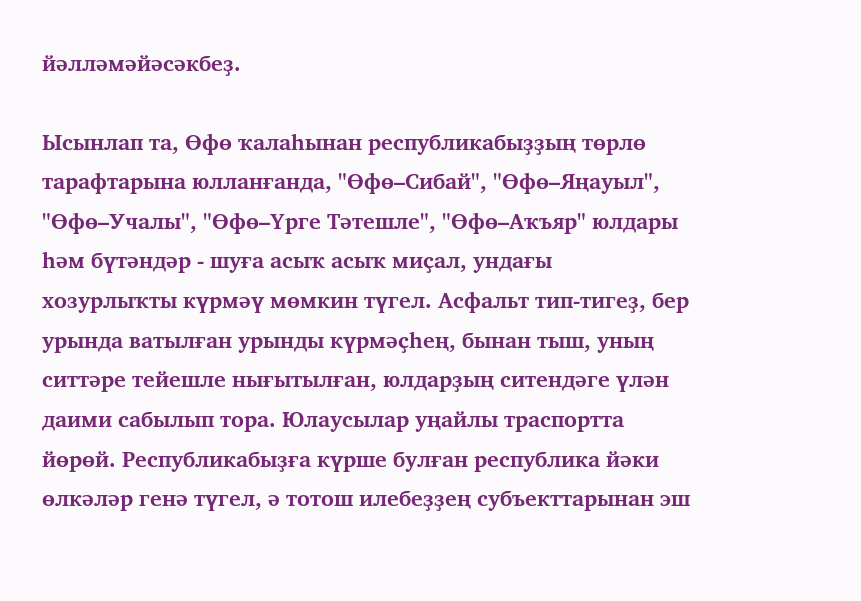йәлләмәйәсәкбеҙ.

Ысынлап та, Өфө ҡалаһынан республикабыҙҙың төрлө тарафтарына юлланғанда, "Өфө–Сибай", "Өфө–Яңауыл", "Өфө–Учалы", "Өфө–Үрге Тәтешле", "Өфө–Аҡъяр" юлдары һәм бүтәндәр - шуға асыҡ асыҡ миҫал, ундағы хозурлыҡты күрмәү мөмкин түгел. Асфальт тип-тигеҙ, бер урында ватылған урынды күрмәҫһең, бынан тыш, уның ситтәре тейешле нығытылған, юлдарҙың ситендәге үлән даими сабылып тора. Юлаусылар уңайлы траспортта йөрөй. Республикабыҙға күрше булған республика йәки өлкәләр генә түгел, ә тотош илебеҙҙең субъекттарынан эш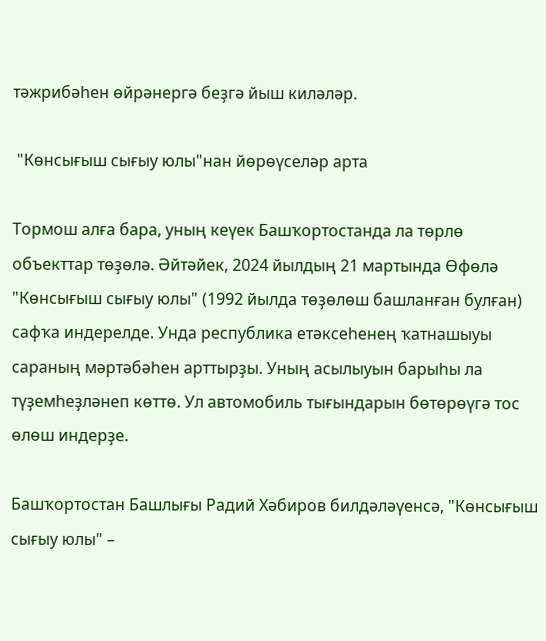тәжрибәһен өйрәнергә беҙгә йыш киләләр.

 "Көнсығыш сығыу юлы"нан йөрөүселәр арта

Тормош алға бара, уның кеүек Башҡортостанда ла төрлө объекттар төҙөлә. Әйтәйек, 2024 йылдың 21 мартында Өфөлә "Көнсығыш сығыу юлы" (1992 йылда төҙөлөш башланған булған) сафҡа индерелде. Унда республика етәксеһенең ҡатнашыуы сараның мәртәбәһен арттырҙы. Уның асылыуын барыһы ла түҙемһеҙләнеп көттө. Ул автомобиль тығындарын бөтөрөүгә тос өлөш индерҙе.

Башҡортостан Башлығы Радий Хәбиров билдәләүенсә, "Көнсығыш сығыу юлы" –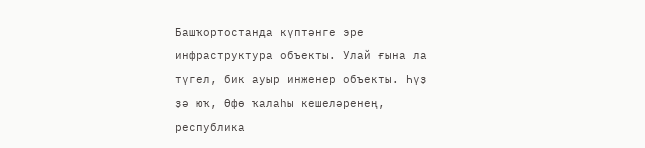Башҡортостанда күптәнге эре инфраструктура объекты. Улай ғына ла түгел, бик ауыр инженер объекты. Һүҙ ҙә юҡ, Өфө ҡалаһы кешеләренең, республика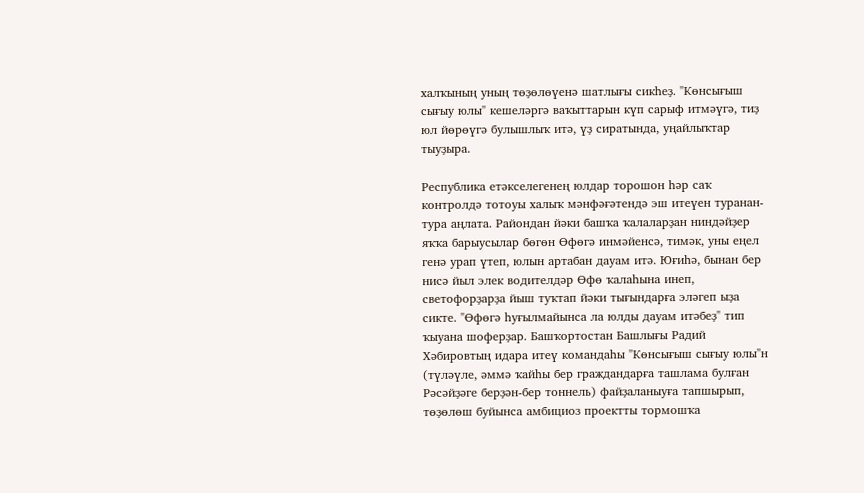халҡының уның төҙөлөүенә шатлығы сикһеҙ. "Көнсығыш сығыу юлы" кешеләргә ваҡыттарын күп сарыф итмәүгә, тиҙ юл йөрөүгә булышлыҡ итә, үҙ сиратында, уңайлыҡтар тыуҙыра.

Республика етәкселегенең юлдар торошон һәр саҡ контролдә тотоуы халыҡ мәнфәғәтендә эш итеүен туранан-тура аңлата. Райондан йәки башҡа ҡалаларҙан ниндәйҙер яҡҡа барыусылар бөгөн Өфөгә инмәйенсә, тимәк, уны еңел генә урап үтеп, юлын артабан дауам итә. Юғиһә, бынан бер нисә йыл элек водителдәр Өфө ҡалаһына инеп, светофорҙарҙа йыш туҡтап йәки тығындарға эләгеп ыҙа сикте. "Өфөгә һуғылмайынса ла юлды дауам итәбеҙ" тип ҡыуана шоферҙар. Башҡортостан Башлығы Радий Хәбировтың идара итеү командаһы "Көнсығыш сығыу юлы"н (түләүле, әммә ҡайһы бер граждандарға ташлама булған Рәсәйҙәге берҙән-бер тоннель) файҙаланыуға тапшырып, төҙөлөш буйынса амбициоз проектты тормошҡа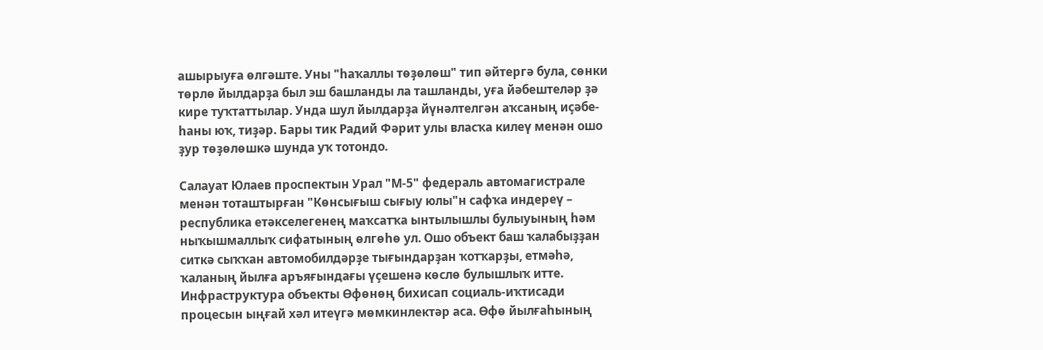ашырыуға өлгәште. Уны "һаҡаллы төҙөлөш" тип әйтергә була, сөнки төрлө йылдарҙа был эш башланды ла ташланды, уға йәбештеләр ҙә кире туҡтаттылар. Унда шул йылдарҙа йүнәлтелгән аҡсаның иҫәбе-һаны юҡ, тиҙәр. Бары тик Радий Фәрит улы власҡа килеү менән ошо ҙур төҙөлөшкә шунда уҡ тотондо.

Салауат Юлаев проспектын Урал "М-5" федераль автомагистрале менән тоташтырған "Көнсығыш сығыу юлы"н сафҡа индереү – республика етәкселегенең маҡсатҡа ынтылышлы булыуының һәм ныҡышмаллыҡ сифатының өлгөһө ул. Ошо объект баш ҡалабыҙҙан ситкә сыҡҡан автомобилдәрҙе тығындарҙан ҡотҡарҙы, етмәһә, ҡаланың йылға аръяғындағы үҫешенә көслө булышлыҡ итте. Инфраструктура объекты Өфөнөң бихисап социаль-иҡтисади процесын ыңғай хәл итеүгә мөмкинлектәр аса. Өфө йылғаһының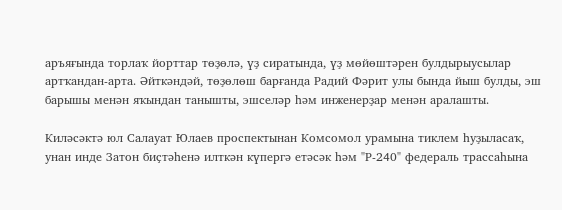аръяғында торлаҡ йорттар төҙөлә, үҙ сиратында, үҙ мөйөштәрен булдырыусылар артҡандан-арта. Әйткәндәй, төҙөлөш барғанда Радий Фәрит улы бында йыш булды, эш барышы менән яҡындан танышты, эшселәр һәм инженерҙар менән аралашты.

Киләсәктә юл Салауат Юлаев проспектынан Комсомол урамына тиклем һуҙыласаҡ, унан инде Затон биҫтәһенә илткән күпергә етәсәк һәм "Р-240" федераль трассаһына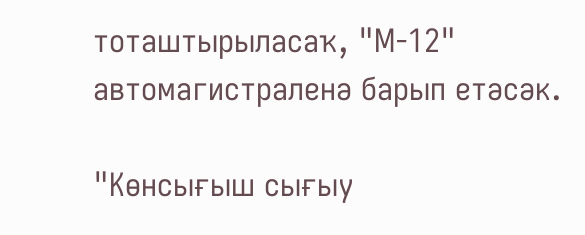тоташтырыласаҡ, "М-12" автомагистраленә барып етәсәк.

"Көнсығыш сығыу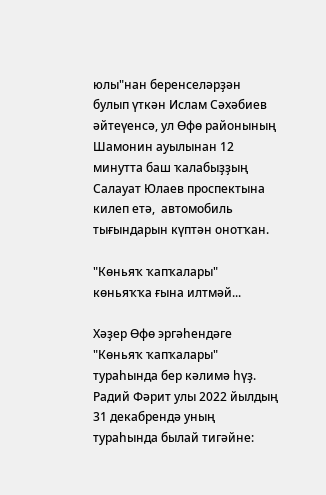юлы"нан беренселәрҙән булып үткән Ислам Сәхәбиев әйтеүенсә, ул Өфө районының Шамонин ауылынан 12 минутта баш ҡалабыҙҙың Салауат Юлаев проспектына килеп етә,  автомобиль тығындарын күптән онотҡан.

"Көньяҡ ҡапҡалары" көньяҡҡа ғына илтмәй...

Хәҙер Өфө эргәһендәге "Көньяҡ ҡапҡалары" тураһында бер кәлимә һүҙ. Радий Фәрит улы 2022 йылдың 31 декабрендә уның тураһында былай тигәйне: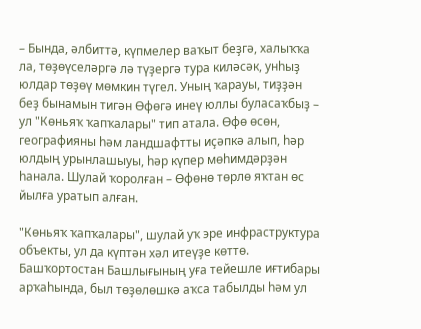– Бында, әлбиттә, күпмелер ваҡыт беҙгә, халыҡҡа ла, төҙөүселәргә лә түҙергә тура киләсәк, унһыҙ юлдар төҙөү мөмкин түгел. Уның ҡарауы, тиҙҙән беҙ бынамын тигән Өфөгә инеү юллы буласаҡбыҙ – ул "Көньяҡ ҡапҡалары" тип атала. Өфө өсөн, географияны һәм ландшафтты иҫәпкә алып, һәр юлдың урынлашыуы, һәр күпер мөһимдәрҙән һанала. Шулай ҡоролған – Өфөнө төрлө яҡтан өс йылға уратып алған.

"Көньяҡ ҡапҡалары", шулай уҡ эре инфраструктура объекты, ул да күптән хәл итеүҙе көттө. Башҡортостан Башлығының уға тейешле иғтибары арҡаһында, был төҙөлөшкә аҡса табылды һәм ул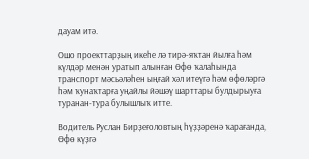дауам итә.

Ошо проекттарҙың икеһе лә тирә-яҡтан йылға һәм күлдәр менән уратып алынған Өфө ҡалаһында транспорт мәсьәләһен ыңғай хәл итеүгә һәм өфөләргә һәм ҡунаҡтарға уңайлы йәшәү шарттары булдырыуға туранан-тура булышлыҡ итте.

Водитель Руслан Бирҙеғоловтың һүҙҙәренә ҡарағанда, Өфө күҙгә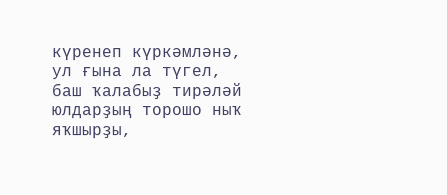күренеп күркәмләнә, ул ғына ла түгел, баш ҡалабыҙ тирәләй юлдарҙың торошо ныҡ яҡшырҙы,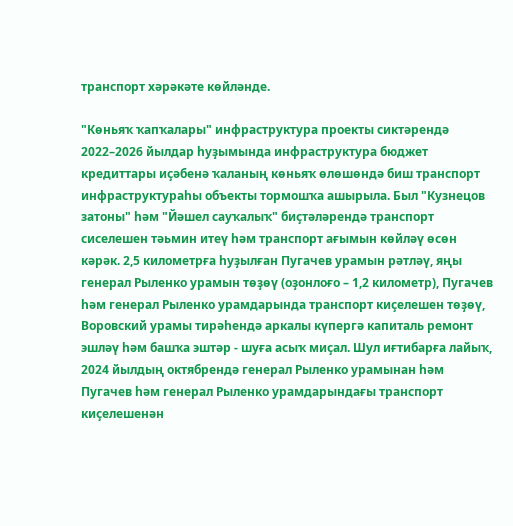транспорт хәрәкәте көйләнде.

"Көньяҡ ҡапҡалары" инфраструктура проекты сиктәрендә 2022–2026 йылдар һуҙымында инфраструктура бюджет кредиттары иҫәбенә ҡаланың көньяҡ өлөшөндә биш транспорт инфраструктураһы объекты тормошҡа ашырыла. Был "Кузнецов затоны" һәм "Йәшел сауҡалыҡ" биҫтәләрендә транспорт сиселешен тәьмин итеү һәм транспорт ағымын көйләү өсөн кәрәк. 2,5 километрға һуҙылған Пугачев урамын рәтләү, яңы генерал Рыленко урамын төҙөү (оҙонлоғо – 1,2 километр), Пугачев һәм генерал Рыленко урамдарында транспорт киҫелешен төҙөү, Воровский урамы тирәһендә аркалы күпергә капиталь ремонт эшләү һәм башҡа эштәр - шуға асыҡ миҫал. Шул иғтибарға лайыҡ, 2024 йылдың октябрендә генерал Рыленко урамынан һәм Пугачев һәм генерал Рыленко урамдарындағы транспорт киҫелешенән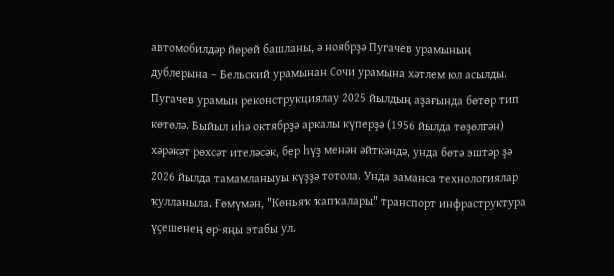автомобилдәр йөрөй башланы, ә ноябрҙә Пугачев урамының дублерына – Бельский урамынан Сочи урамына хәтлем юл асылды. Пугачев урамын реконструкциялау 2025 йылдың аҙағында бөтөр тип көтөлә. Быйыл иһә октябрҙә аркалы күперҙә (1956 йылда төҙөлгән) хәрәкәт рөхсәт ителәсәк, бер һүҙ менән әйткәндә, унда бөтә эштәр ҙә 2026 йылда тамамланыуы күҙҙә тотола. Унда заманса технологиялар ҡулланыла. Ғөмүмән, "Көньяҡ ҡапҡалары" транспорт инфраструктура үҫешенең өр-яңы этабы ул.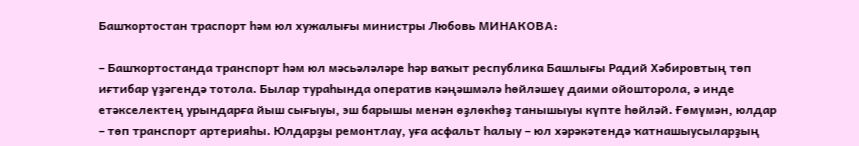Башҡортостан траспорт һәм юл хужалығы министры Любовь МИНАКОВА:

– Башҡортостанда транспорт һәм юл мәсьәләләре һәр ваҡыт республика Башлығы Радий Хәбировтың төп иғтибар үҙәгендә тотола. Былар тураһында оператив кәңәшмәлә һөйләшеү даими ойошторола, ә инде етәкселектең урындарға йыш сығыуы, эш барышы менән өҙлөкһөҙ танышыуы күпте һөйләй. Ғөмүмән, юлдар – төп транспорт артерияһы. Юлдарҙы ремонтлау, уға асфальт һалыу – юл хәрәкәтендә ҡатнашыусыларҙың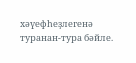хәүефһеҙлегенә туранан-тура бәйле.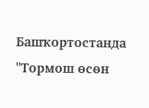Башҡортостанда "Тормош өсөн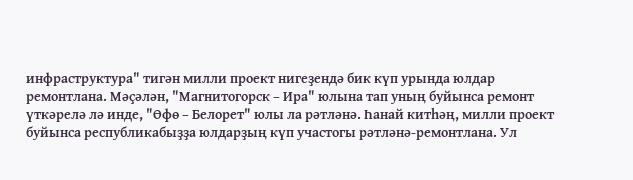инфраструктура" тигән милли проект нигеҙендә бик күп урында юлдар ремонтлана. Мәҫәлән, "Магнитогорск – Ира" юлына тап уның буйынса ремонт үткәрелә лә инде, "Өфө – Белорет" юлы ла рәтләнә. Һанай китһәң, милли проект буйынса республикабыҙҙа юлдарҙың күп участогы рәтләнә-ремонтлана. Ул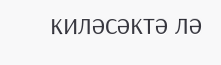киләсәктә лә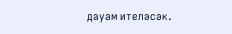дауам ителәсәк.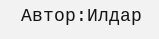Автор:Илдар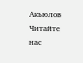Акьюлов
Читайте нас